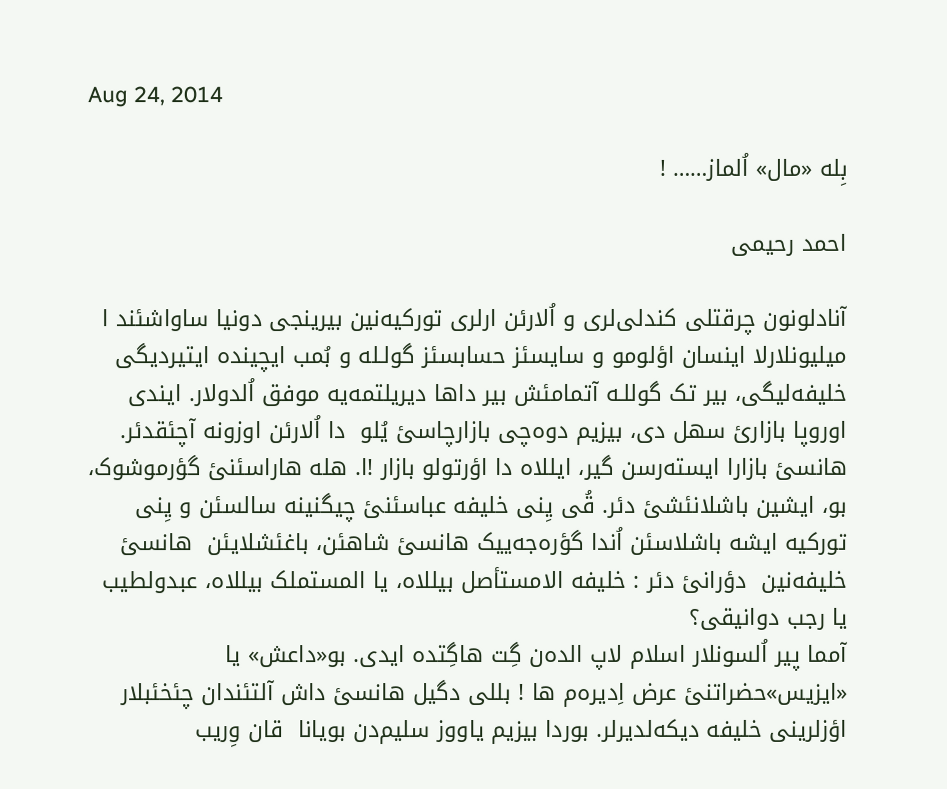Aug 24, 2014

بِله «مال» اُلماز…… !

احمد رحیمی‌

آنادلونون چرقتلی کندلی‌لری و اُلارئن ارلری تورکیه‌نین بیرینجی دونیا ساواشئند ا میلیونلارلا اینسان اؤلومو و سایسئز حسابسئز گولـله و بُمب ایچینده ایتیردیگی خلیفه‌لیگی، بیر تک گوللـه آتمامئش بیر داها دیریلتمه‌یه موفق اُلدولار. ایندی اوروپا بازارئ سهل دی، بیزیم دوه‌چی بازارچاسئ یُلو  دا اُلارئن اوزونه آچئقدئر. هانسئ بازارا ایسته‌رسن گیر، ایللاه دا اؤرتولو بازار !ا. هله هاراسئنئ گؤرموشوک، بو، ایشین باشلانئشئ دئر. قُی یِنی خلیفه عباسئنئ چیگنینه سالسئن و یِنی تورکیه ایشه باشلاسئن اُندا گؤره‌جه‌ییک هانسئ شاهئن، باغئشلایئن  هانسئ خلیفه‌نین  دؤرانئ دئر : خلیفه الامستأصل بیللاه، یا المستملک بیللاه، عبدولطیب یا رجب دوانیقی؟
آمما پیر اُلسونلار اسلام لاپ الده‌ن گِت هاگِتده ایدی. بو«داعش» یا «ایزیس»حضراتنئ عرض اِدیره‌م ها ! بللی دگیل هانسئ داش آلتئندان چئخئبلار اؤزلرینی خلیفه دیکه‌لدیرلر. بوردا بیزیم یاووز سلیم‌دن بویانا  قان وِریب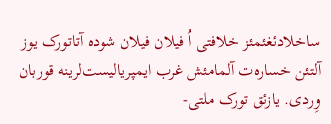ساخلادئغئمئز خلافتی اُ فیلان فيلان شوده آتاتورک یوز آلتئن خساره‌ت آلمامئش غرب ایمپریالیست‌لرینه قوربان وِردی. یازئق تورک ملتی-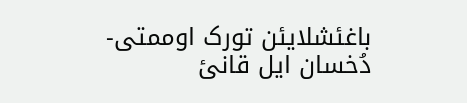باغئشلایئن تورک اوممتی- دُخسان ایل قانئ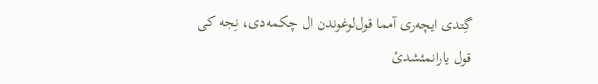گِتدی ایچه‌ری آمما قول‌لوغوندن ال چکمه‌دی، نِجه کی قول یارانمئشدئ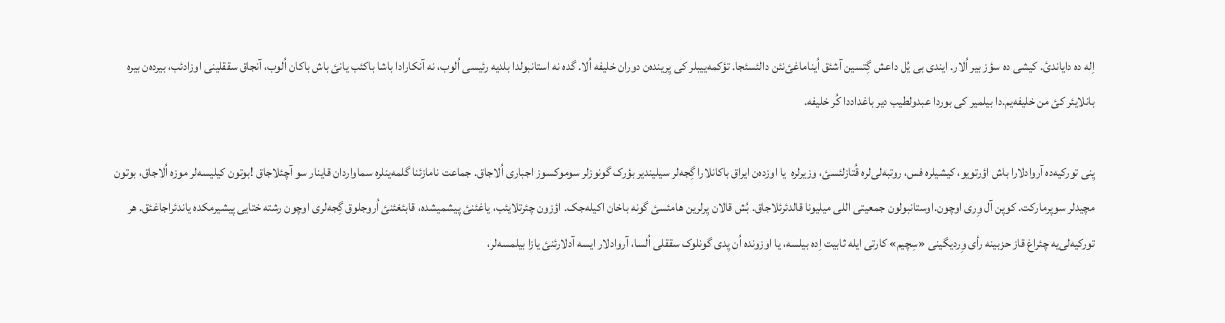اِله ده دایاندئ. کیشی ده سؤز بیر اُلار. ایندی بی یُل داعش گِتسین آشئق اُیناماغئ‌نئن دالئسئجا. تؤکمه‌ییبلر کی یِرینده‌ن دوران خلیفه اُلا. گده نه استانبولدا بلدیه رئیسی اُلوب، نه آنکارادا باشا باکئب یانئ باش باکان اُلوب، آنجاق سققلینی اوزادئب، بیرده‌ن بیره بانلایئر کئ من خلیفه‌یم.دا بیلمیر کی بوردا عبدولطیب دیر باغداددا کُر خلیفه.

یِنی تورکیه‌ده آروادلارا باش اؤرتویو، کیشیلره فس، روتبه‌لی‌لره قُتازلئسئ، وزیرلره  یا اوزد‌ه‌ن ایراق باکانلارا گِجه‌لر سیلیندیر بؤرک گونوزلر سوموکسوز اجباری اُلاجاق. جماعت نامازئنا گلمه‌ینلره سماواردان قاینار سو آچئلاجاق !بوتون کیلیسه‌لر موزه اُلاجاق، بوتون مچیدلر سوپرمارکت. کوپن آل وِری اوچون.اوستانبولون جمعیتی اللی میلیونا قالدئرئلاجاق. بُش قالان یِرلرین هامئسئ گونه باخان اکیله‌جک. اؤزون چئرتلایئب، یاغئنئ پیشمیشده، قابئغئنئ اُروجلوق گِجه‌لری اوچون رشته ختایی پیشیرمکده یاندئراجاغئق. هر تورکیه‌لی‌یه چئراغ قاز حزبینه رأی وِردیگینی «سِچیم» کارتی ایله ثابیت اِده بیلسه، یا اوزونده اُن یِدی گونلوک سققلی اُلسا، آروادلار ایسه آدلارئنئ یازا بیلمسه‌لر،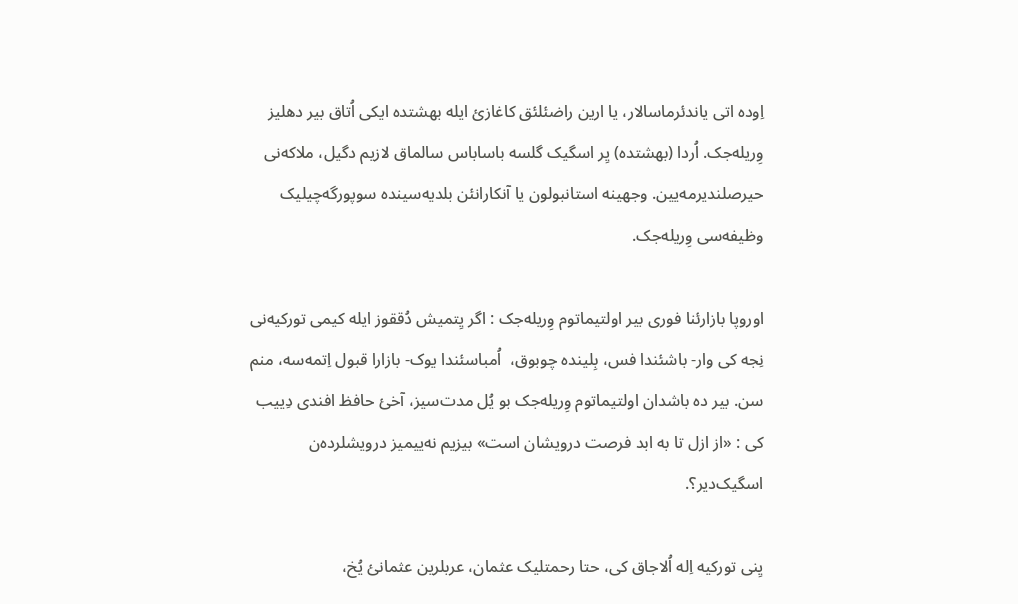اِوده اتی یاندئرماسالار، یا ارین راضئلئق کاغازئ ایله بهشتده ایکی اُتاق بیر دهلیز وِریله‌جک. اُردا (بهشتده) یِر اسگیک گلسه باساباس سالماق لازيم دگیل، ملاکه‌نی حیرصلندیرمه‌یین. وجهینه استانبولون یا آنکارانئن بلدیه‌سینده سوپورگه‌چیلیک وظیفه‌سی وِریله‌جک.

اوروپا بازارئنا فوری بیر اولتیماتوم وِریله‌جک : اگر یِتمیش دُققوز ایله کیمی تورکیه‌نی نِجه کی وار- باشئندا فس، بِلینده چوبوق،  اُمباسئندا یوک- بازارا قبول اِتمه‌سه، منم سن. بیر ده باشدان اولتیماتوم وِریله‌جک بو یُل مدت‌سیز، آخئ حافظ افندی دِییب کی : «از ازل تا به ابد فرصت درویشان است» بیزیم نه‌ییمیز درویشلرده‌ن اسگیک‌دیر؟.

یِنی تورکیه اِله اُلاجاق کی، حتا رحمتلیک عثمان، عربلرین عثمانئ یُخ،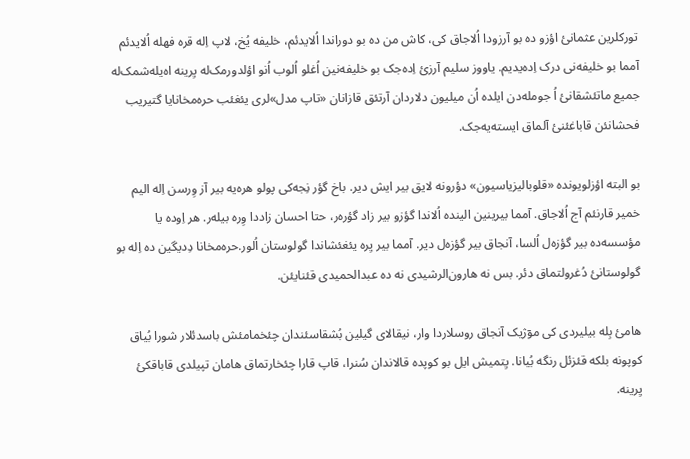تورکلرین عثمانئ اؤزو ده بو آرزودا اُلاجاق کی، کاش من ده بو دوراندا اُلایدئم، خلیفه یُخ، لاپ اِله قره فهله اُلایدئم آمما بو خلیفه‌نی درک اِده‌یدیم. یاووز سلیم آرزئ اِده‌جک بو خلیفه‌نین اُغلو اُلوب اُنو اؤلدورمک‌له یِرینه اه‌یله‌شمک‌له جمیع ماتئشقانئ اُ جومله‌دن ایلده اُن میلیون دلاردان آرتئق قازانان «تاپ مدل»لری یئغئب حره‌مخانایا گتیریب فحشانئن قاباغئنئ آلماق ایسته‌یه‌جک.

بو البته اؤزلویونده «قلوبالیزیاسیون» دؤرونه لایق بیر ایش دیر. باخ گؤر نِجه‌کی پولو هره‌یه بیر آز وِرسن اِله الیم خمیر قارنئم آج اُلاجاق. آمما بیرینین الینده اُلاندا گؤزو بیر زاد گؤره‌ر، حتا احسان زاددا وِره بیله‌ر. هر اِوده یا مؤسسه‌ده بیر گؤزه‌ل اُلسا، آنجاق بیر گؤزه‌ل دیر. آمما بیر یِره یئغئشاندا گولوستان اُلور.حره‌مخانا دِدیگین ده اِله بو گولوستانئ دُغرولتماق دئر. بس نه هارون‌الرشیدی نه ده عبدالحمیدی قئنایئن.

هامئ بِله بیلیردی کی موٓژیک آنجاق روسلاردا وار، نیقالای گیلین بُشقاسئندان چئخمامئش باسدئلار شورا بُیاق کوپونه بلکه قئزئل رنگه بُیانا. یِتمیش ایل بو کوپده قالاندان سُنرا، قاپ قارا چئخارتماق هامان تپیلدی قاباقکئ یِرینه.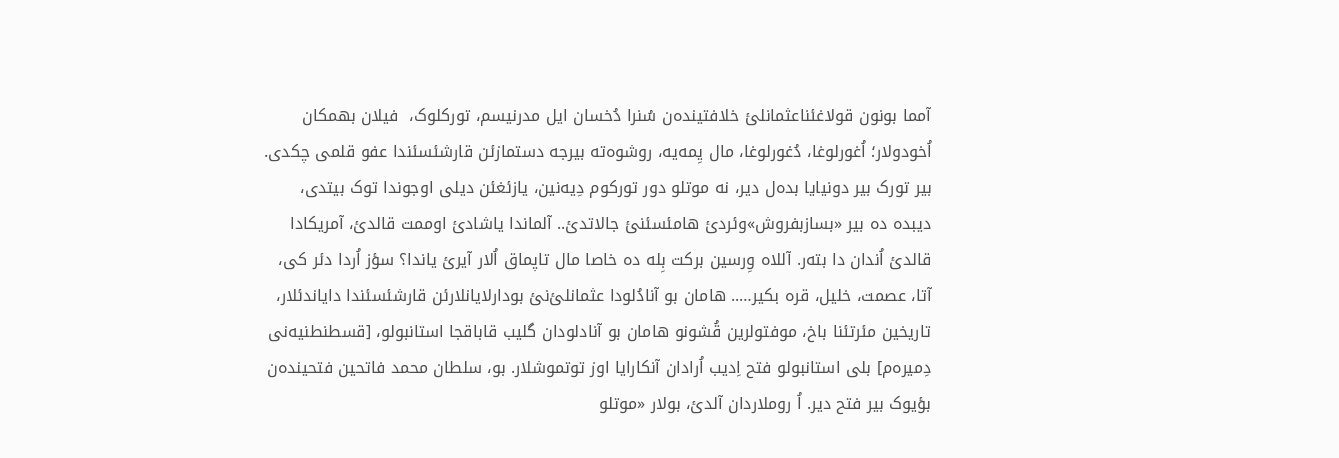آمما بونون قولاغئناعثمانلئ خلافتینده‌ن سُنرا دُخسان ایل مدرنیسم، تورکلوک،  فیلان بهمکان اُخودولار؛ اُغورلوغا، دُغورلوغا، مال یِمه‌یه، روشوه‌ته بیرجه دستمازئن قارشئسئندا عفو قلمی چکدی. بیر تورک بیر دونیایا بده‌ل دیر، نه موتلو دور تورکوم دِیه‌نین، یازئغئن دیلی اوجوندا توک بیتدی، دیبده ده بیر «بسازبفروش»وئردئ هامئسئنئ جالاتدئ.. آلماندا یاشادئ اوممت قالدئ، آمریکادا قالدئ اُندان دا بته‌ر. آللاه وِرسین برکت بِله ده خاصا مال تاپماق اُلار آیرئ یاندا؟ سؤز اُردا دئر کی، آتا، عصمت، خلیل، قره بکیر….. هامان بو آنادُلودا عثمانلئ‌نئ بودارلایانلارئن قارشئسئندا دایاندئلار، تاریخین مئرتئنا باخ، موفتولرین قُشونو هامان بو آنادلودان گلیب قاباقجا استانبولو، [قسطنطنیه‌نی دِمیره‌م] بلی استانبولو فتح اِدیب اُرادان آنکارایا اوز توتموشلار. بو، سلطان محمد فاتحین فتحینده‌ن بؤیوک بیر فتح دیر. اُ روملاردان آلدئ، بولار «موتلو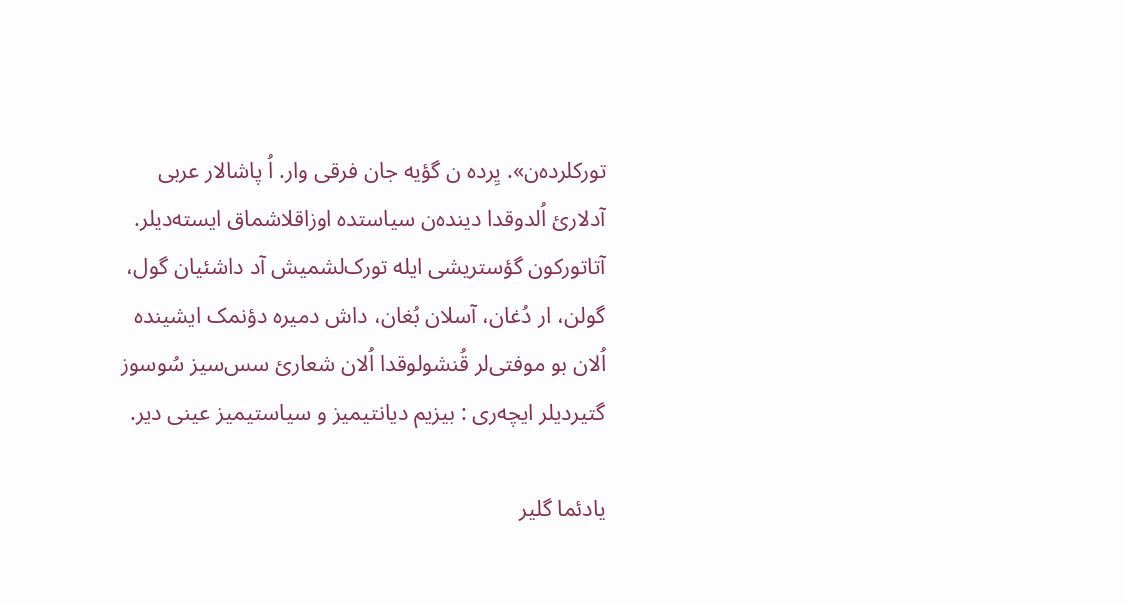تورکلرده‌ن». یِرده ن گؤیه جان فرقی وار. اُ پاشالار عربی آدلارئ اُلدوقدا دینده‌ن سیاستده‌ اوزاقلاشماق ایسته‌دیلر. آتاتورکون گؤستریشی ایله تورک‌لشمیش آد داشئیان گول، گولن، ار دُغان، آسلان بُغان، داش دمیره دؤنمک ایشینده اُلان بو موفتی‌لر قُنشولوقدا اُلان شعارئ سس‌سیز سُوسوز گتیردیلر ایچه‌ری : بیزیم دیانتیمیز و سیاستیمیز عینی دیر.

یادئما گلیر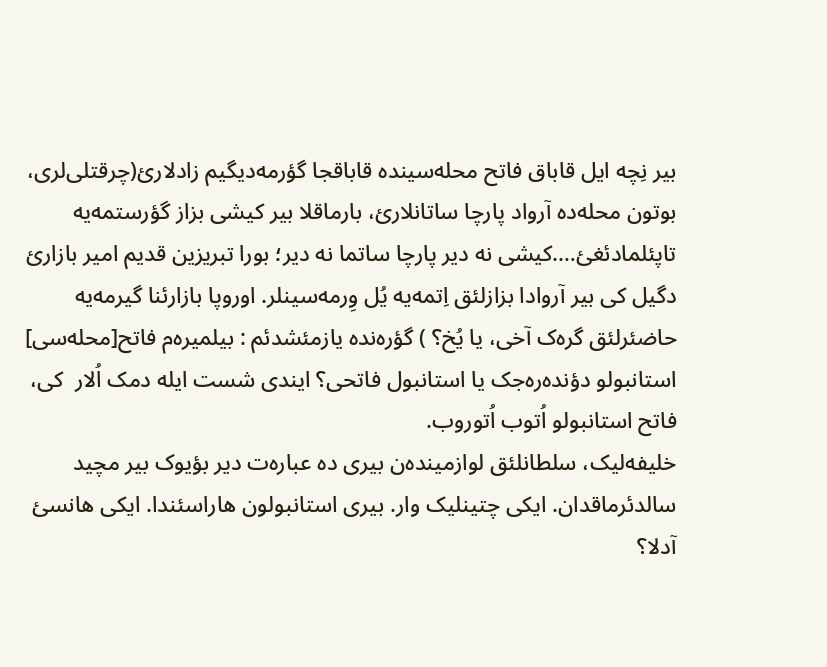بیر نِچه ایل قاباق فاتح محله‌سینده قاباقجا گؤرمه‌دیگیم زادلارئ(چرقتلی‌لری، بوتون محله‌ده آرواد پارچا ساتانلارئ، بارماقلا بیر کیشی بزاز گؤرستمه‌یه تاپئلمادئغئ….کیشی نه دیر پارچا ساتما نه دیر؛ بورا تبریزین قدیم امیر بازارئ دگیل کی بیر آروادا بزازلئق اِتمه‌یه یُل وِرمه‌سینلر. اوروپا بازارئنا گیرمه‌یه حاضئرلئق گره‌ک آخی، یا یُخ؟ ) گؤره‌نده یازمئشدئم : بیلمیره‌م فاتح[محله‌سی]  استانبولو دؤنده‌ره‌جک یا استانبول فاتحی؟ ایندی شست ایله دمک اُلار  کی، فاتح استانبولو اُتوب اُتوروب.
خلیفه‌لیک، سلطانلئق لوازمینده‌ن بیری ده عباره‌ت دیر بؤیوک بیر مچید سالدئرماقدان. ایکی چتینلیک وار. بیری استانبولون هاراسئندا. ایکی هانسئ آدلا؟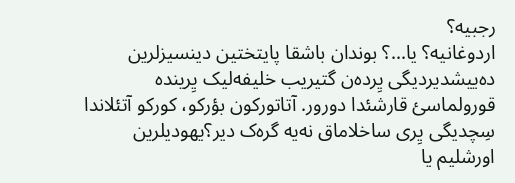رجبیه؟
اردوغانیه؟ یا...؟ بوندان باشقا پایتختین دینسیزلرین ده‌ییشدیردیگی یِرده‌ن گتیریب خلیفه‌لیک یِرینده قورولماسئ قارشئدا دورور. آتاتورکون بؤرکو، کورکو آتئلاندا سِچدیگی یِری ساخلاماق نه‌یه گره‌ک دیر؟یهودیلرین اورشلیم یا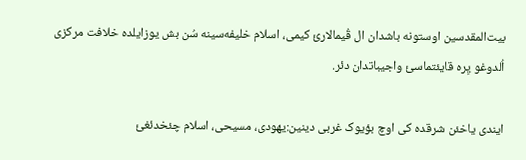بیت‌المقدسین اوستونه باشدان ال قُیمالارئ کیمی، اسلام خلیفه‌سینه سُن بش یوزایلده خلافت مرکزی اُلدوغو یِره قایئتماسئ واجیباتدان دئر.

ایندی یاخئن شرقده کی اوچ بؤیوک غربی دینین:یهودی، مسیحی، اسلام چئخدئغئ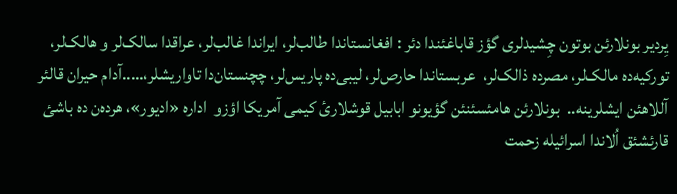یِردیر بونلارئن بوتون چِشیدلری گؤز قاباغئندا دئر : افغانستاندا طالب‌لر، ایراندا غالب‌لر، عراقدا سالک‌لر و هالک‌لر، تورکیه‌ده مالک‌لر، مصرده ذالک‌لر،  عربستاندا حارص‌لر، لیبی‌ده پاریس‌لر، چچنستان‌دا تاواریشلر،…..آدام حیران قالئر آللاهئن ایشلرینه..  بونلارئن هامئسئنئن گؤیونو ابابیل قوشلارئ کیمی آمریکا اؤزو  اداره «ادیور»، هرده‌ن ده باشئ قارئشئق اُلاندا اسرائیله زحمت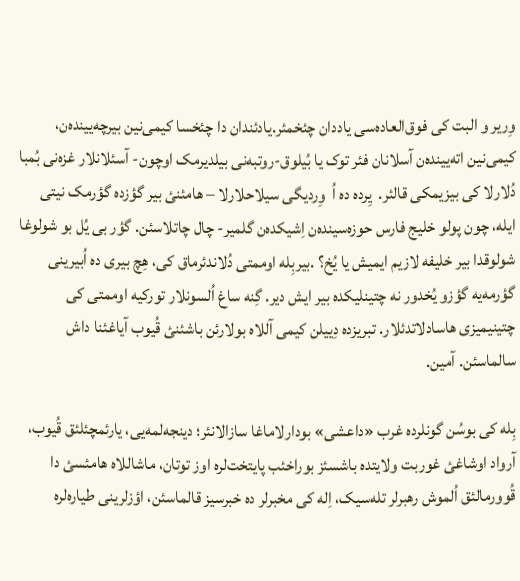وِریر و البت کی فوق‌العاده‌سی یاددان چئخمئر.یادئندان دا چئخسا کیمی‌نین بیرچه‌یینده‌ن، کیمی‌نین اته‌یینده‌ن آسلانان فئر توک یا بُیلوق-روتبه‌نی بیلدیرمک اوچون- آسئلانلار غزه‌نی بُمبا دُلارلا کی بیزیمکی قالئر.  یِرده ده اُ  وِردیگی سیلاحلارلا – هامئنئ بیر گؤزده گؤرمک نیتی ایله، چون پولو خلیج فارس حوزه‌سینده‌ن اِشیکده‌ن گلمیر- چال چاتلاسئن. گؤر بی یُل بو شولوغا شولوقدا بیر خلیفه لازیم ایمیش یا یُخ؟ .بیربِله اوممتی دُلاندئرماق کی، هِچ بیری ده اُبیرینی گؤرمه‌یه گؤزو یُخدور نه چتینلیکده بیر ایش دیر. گِنه ساغ اُلسونلار تورکیه اوممتی کی چتینیمیزی هاسادلاتدئلار. تبریزده دِییلن کیمی آللاه بولارئن باشئنئ قُیوب آیاغئنا داش سالماسئن. آمین.

بِله کی بوسُن گونلرده غرب «داعشی» بودارلاماغا سازالانئر؛ دینجه‌لمه‌یی، یارئمچئلئق قُیوب، آرواد اوشاغئ غوربت ولایتده باشسئز بوراخئب پایتخت‌لره اوز توتان، ماشاللاه هامئسئ دا قُوورمالئق اُلموش رهبرلر تله‌سیک، اِله کی مخبرلر ده خبرسیز قالماسئن، اؤزلرینی طیاره‌لره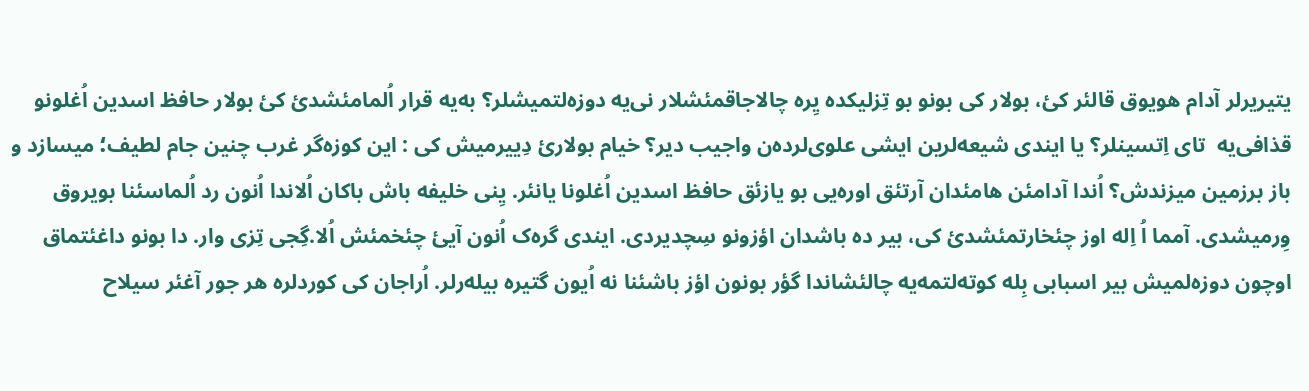یتیریرلر آدام هویوق قالئر کئ، بولار کی بونو بو تِزلیکده یِره چالاجاقمئشلار نی‌یه دوزه‌لتمیشلر؟ به‌یه قرار اُلمامئشدئ کئ بولار حافظ اسدین اُغلونو قذافی‌یه  تای اِتسینلر؟ یا ایندی شیعه‌لرین ایشی علوی‌لرده‌ن واجیب دیر؟ خیام بولارئ دِییرمیش کی : این کوزه‌گر غرب چنین جام لطیف؛ میسازد و باز برزمین میزندش؟ اُندا آدامئن هامئدان آرتئق اوره‌یی بو یازئق حافظ اسدین اُغلونا یانئر. یِنی خلیفه باش باکان اُلاندا اُنون رد اُلماسئنا بویروق وِرمیشدی. آمما اُ اِله اوز چئخارتمئشدئ کی، بیر ده باشدان اؤزونو سِچدیردی. ایندی گره‌ک اُنون آیئ چئخمئش اُلا.گِجی تِزی وار. دا بونو داغئتماق اوچون دوزه‌لمیش بیر اسبابی بِله کوته‌لتمه‌یه چالئشاندا گؤر بونون اؤز باشئنا نه اُیون گتیره بیله‌رلر. اُراجان کی کوردلره هر جور آغئر سیلاح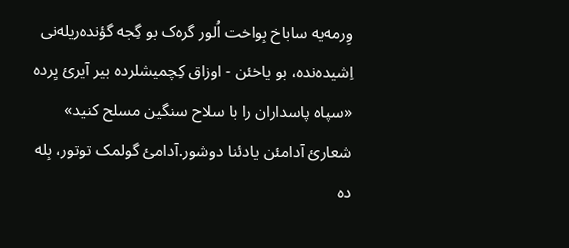وِرمه‌یه ساباخ بِواخت‌ اُلور گره‌ک بو گِجه گؤنده‌ریله‌نی اِشیده‌نده، بو یاخئن - اوزاق کِچمیشلرده بیر آیرئ یِرده «سپاه پاسداران را با سلاح سنگین مسلح کنید» شعارئ آدامئن یادئنا دوشور.آدامئ گولمک توتور، بِله ده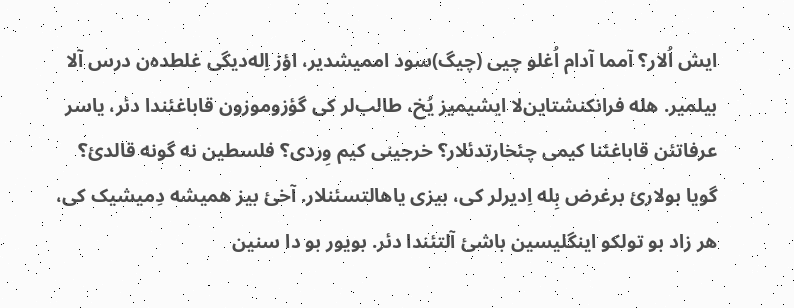ایش اُلار؟ آمما آدام اُغلو چیی (چیگ)سود اممیشدیر، اؤز اِله‌دیگی غلطده‌ن درس آلا بیلمیر. هله فرانکنشتاین‌لا ایشیمیز یُخ، طالب‌لر کی گؤزوموزون قاباغئندا دئر، یاسر عرفاتئن قاباغئنا کیمی چئخارتدئلار؟ خرجینی کیم وِردی؟ فلسطین نه گونه قالدئ؟ گویا بولارئ برغرض بِله اِدیرلر کی، بیزی یاهالتسئنلار. آخئ بیز همیشه دِمیشیک کی، هر زاد بو تولکو اینگلیسین باشئ آلتئندا دئر. بویور بو دا سنین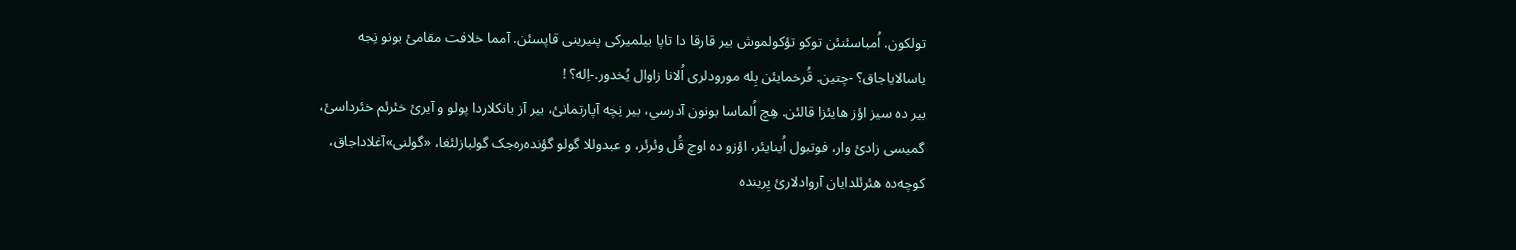تولکون. اُمباسئنئن توکو تؤکولموش بیر قارقا دا تاپا بیلمیرکی پنیرینی قاپسئن. آمما خلافت مقامئ بونو نِجه یاسالایاجاق؟ -چتین. قُرخمایئن بِله مورودلری اُلانا زاوال یُخدور.-اِله؟ !
بیر ده سیز اؤز هایئزا قالئن. هِچ اُلماسا بونون آدرسي، بیر نِچه آپارتمانئ، بیر آز بانکلاردا پولو و آیرئ خئرئم خئرداسئ، گمیسی زادئ وار، فوتبول اُینايئر، اؤزو ده اوچ قُل وئرئر، و عبدوللا گولو گؤنده‌ره‌جک گولبازلئغا، «گولنی»آغلاداجاق، کوچه‌ده هئرئلدایان آروادلارئ یِرینده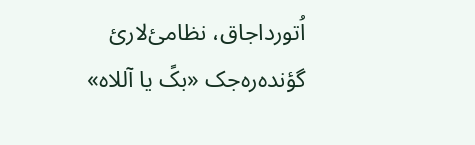اُتورداجاق، نظامئ‌لارئ گؤنده‌‌ره‌جک «بکً یا آللاه»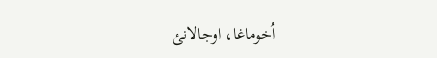اُخوماغا، اوجالانئ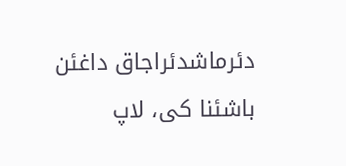دئرماشدئراجاق داغئن باشئنا کی، لاپ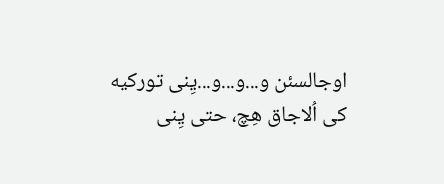اوجالسئن و...و...و...یِنی تورکیه کی اُلاجاق هِچ، حتی یِنی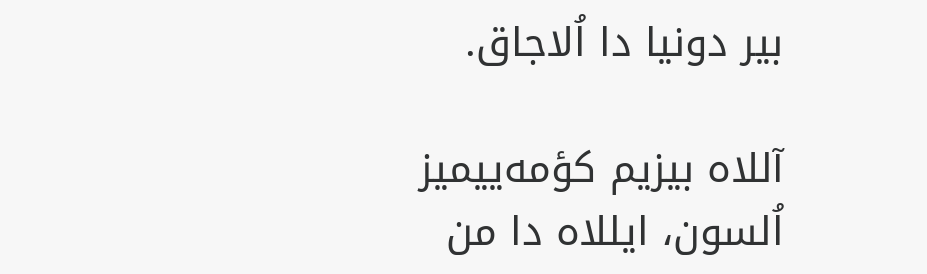بیر دونیا دا اُلاجاق.

آللاه بیزیم کؤمه‌ییمیز اُلسون، ایللاه دا من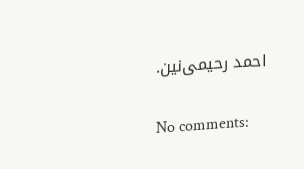احمد رحیمی‌نین.

No comments: